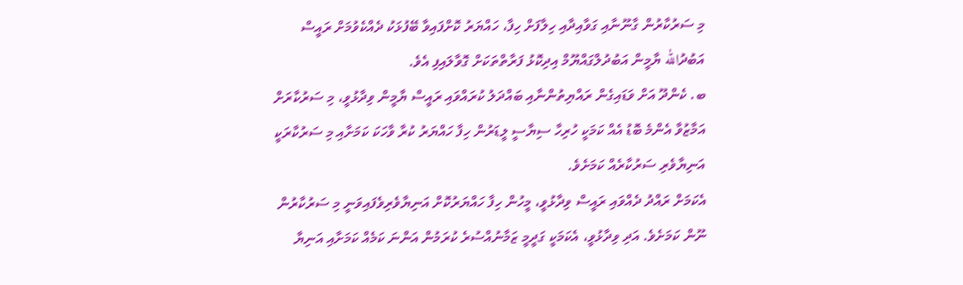މި ސަރުކާރުން ގާނޫނާއި ގަވާއިދާއި ހިލާފަށް ހިފާ، ހައްޔަރު ކޮށްފައިވާ ބޭފުޅަކު ދެއްކެވުމަށް ރައީސް އަބުދުالله ޔާމީން އަބުދުލްގައްޔޫމް އިދިކޮޅު ފަރާތްތަކަށް ގޮވާލައިފި އެވެ.
ބ. ކެންދޫ އަށް ވަޑައިގެން ރައްޔިތުންނާއި ބައްދަލު ކުރައްވައި ރައީސް ޔާމީން ވިދާޅުވީ، މި ސަރުކާރަށް އަމާޒުވާ އެންމެ ބޮޑު އެއް ކަމަކީ ހުރިހާ ސިޔާސީ ލީޑަރުން ހިފާ ހައްޔަރު ކުރާ ވާހަކަ ކަމަށާއި މި ސަރުކާރަކީ އަނިޔާވެރި ސަރުކާރެއް ކަމަށެވެ.
އެކަމަށް ރައްދު ދެއްވައި ރައީސް ވިދާޅުވީ، މީހުން ހިފާ ހައްޔަރުކޮށް އަނިޔާވެރިވެފައިވަނީ މި ސަރުކާރުން ނޫން ކަމަށެވެ. އަދި ވިދާޅުވީ، އެކަމަކީ ގަދީމީ ޒަމާނުއްސުރެ ކުރަމުން އަންނަ ކަމެއް ކަމަށާއި އަނިޔާ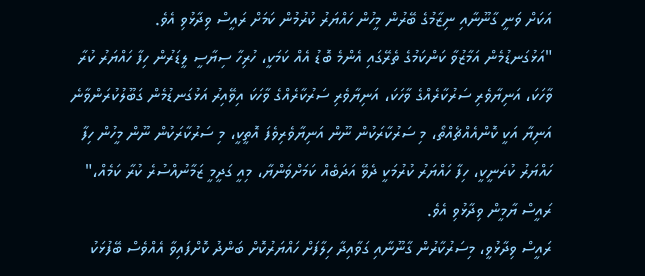އަކަށް ވަނީ ގާނޫނާއި ނިޒާމުގެ ބޭރުން މީހުން ހައްޔަރު ކުރުމުން ކަމަށް ރައީސް ވިދާޅުވި އެވެ.
"އަޅުގަނޑުމެން އަމާޒުވާ ކަންކަމުގެ ތެރޭގައި އެންމެ ބޮޑު އެއް ކަމަކީ، ހުރިހާ ސިޔާސީ ލީޑަރުން ހިފާ ހައްޔަރު ކުރާ ވާހަކަ، އަނިޔާވެރި ސަރުކާރެއްގެ ވާހަކަ، އަނިޔާވެރި ސަރުކާރެއްގެ ވާހަކަ އިވޭއިރު އަޅުގަނޑުމެން ގަބޫލުކުރަންވާނެ އަނިޔާ އަކީ ކޮންއެއްޗެއްތޯ، މި ސަރުކާރަކުން ނޫން އަނިޔާވެރިވެފަ އޮތީކީ، މި ސަރުކާރަކުން ނޫން މީހުން ހިފާ ހައްޔަރު ކުރަނީކީ، ހިފާ ހައްޔަރު ކުރުމަކީ ދެވޭ އަދަބެއް ކަމަށްވަންޔާ، މިއީ ގަދީމީ ޒަމާނުއްސުރެ ކުރާ ކަމެއް،" ރައީސް ޔާމީން ވިދާޅުވި އެވެ.
ރައީސް ވިދާޅުވީ، މިސަރުކާރުން ގާނޫނާއި ގަވާއިދާ ހިލާފަށް ހައްޔަރުކޮށް ބަންދު ކޮށްފައިވާ އެއްވެސް ބޭފުޅަކު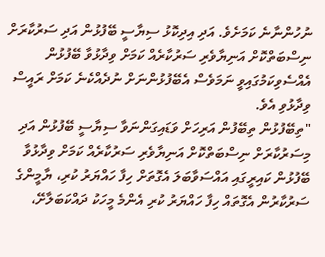ނުހުންނާނެ ކަމަށެވެ. އަދި އިދިކޮޅު ސިޔާސީ ބޭފުޅުން އަދި ސަރުކާރަށް ނިސްބަތްކޮށް އަނިޔާވެރި ސަރުކާރެއް ކަމަށް ވިދާޅުވާ ބޭފުޅުން އެއްސެވިކަމުގައިވީ ނަމަވެސް އެބޭފުޅުންނަށް ނުދެއްކެނެ ކަމަށް ރައީސް ވިދާޅުވި އެވެ.
"ތިބޭފުޅުން ތިބޭފުން އަރިހަށް ވަޑައިގަންނަވާ ސިޔާސީ ބޭފުޅުން އަދި މިސަރުކާރަށް ނިސްބަތްކޮށް އަނިޔާވެރި ސަރުކާރެއް ކަމަށް ވިދާޅުވާ ބޭފުޅުން ކައިރީގައި އައްސަވާބަލަ އެގޮތަށް ހިފާ ހައްޔަރު ކުރި، ޔާމީންގެ ސަރުކާރުން އެގޮތައް ހިފާ ހައްޔަރު ކުރި އެންމެ މީހަކު ދައްކަބަލާށޭ،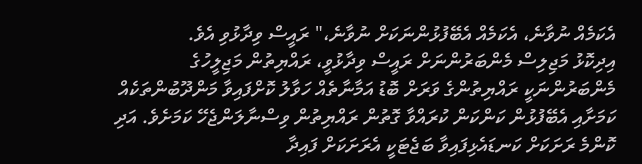އެކަމެއް ނުވާނެ، އެކަމެއް އެބޭފުޅުންނަކަށް ނުވާނެ،" ރައީސް ވިދާޅުވި އެވެ.
އިދިކޮޅު މަޖިލިސް މެންބަރުންނަށް ރައީސް ވިދާޅުވީ، ރައްޔިތުން މަޖިލީހުގެ މެންބަރުންނަކީ ރައްޔިތުންގެ ވަރަށް ބޮޑު އަމާނާތެއް ހަވާލު ކޮށްފައިވާ މަންދޫބުންތަކެއް ކަމަށާއި އެބޭފުޅުން ކަންކަން ކުރައްވާ ގޮތުން ރައްޔިތުން ވިސްނާލަންޖެހޭ ކަމަށެވެ. އަދި ކޮންމެ ރަށަކަށް ކަނޑައެޅިފައިވާ ބަޖެޓަކީ އެރަށަކަށް ފައިދާ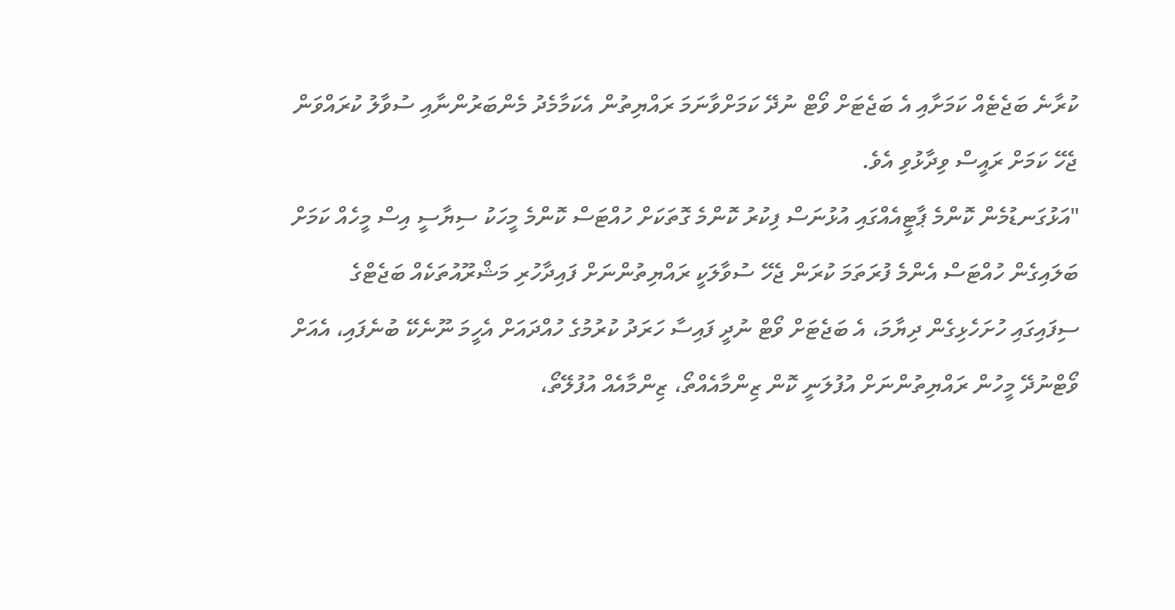ކުރާނެ ބަޖެޓެއް ކަމަށާއި އެ ބަޖެޓަށް ވޯޓް ނުދޭ ކަމަށްވާނަމަ ރައްޔިތުން އެކަމާމެދު މެންބަރުންނާއި ސުވާލު ކުރައްވަން ޖެހޭ ކަމަށް ރައީސް ވިދާޅުވި އެވެ.
"އަޅުގަނޑުމެން ކޮންމެ ޕާޓީއެއްގައި އުޅުނަސް ފިކުރު ކޮންމެ ގޮތަކަށް ހުއްޓަސް ކޮންމެ މީހަކު ސިޔާސީ އިސް މީހެއް ކަމަށް ބަލައިގެން ހުއްޓަސް އެންމެ ފުރަތަމަ ކުރަން ޖެހޭ ސުވާލަކީ ރައްޔިތުންނަށް ފައިދާހުރި މަޝްރޫއުތަކެއް ބަޖެޓްގެ ސިފައިގައި ހުށަހެޅިގެން ދިޔާމަ، އެ ބަޖެޓަށް ވޯޓް ނުދީ ފައިސާ ހަރަދު ކުރުމުގެ ހުއްދައަށް އެހީމަ ނޫނެކޭ ބުނެފައި، އެއަށް ވޯޓްނުދޭ މީހުން ރައްޔިތުންނަށް އުފުލަނީ ކޮން ޒިންމާއެއްތޯ، ޒިންމާއެއް އުފުލޭތޯ،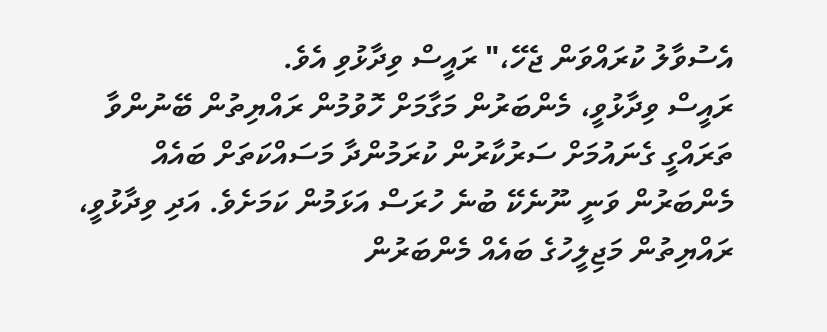އެސުވާލު ކުރައްވަން ޖެހޭ،" ރައީސް ވިދާޅުވި އެވެ.
ރައީސް ވިދާޅުވީ، މެންބަރުން މަގާމަށް ހޮވުމުން ރައްޔިތުން ބޭނުންވާ ތަރައްގީ ގެނައުމަށް ސަރުކާރުން ކުރަމުންދާ މަސައްކަތަށް ބައެއް މެންބަރުން ވަނީ ނޫނެކޭ ބުނެ ހުރަސް އަޅަމުން ކަމަށެވެ. އަދި ވިދާޅުވީ، ރައްޔިތުން މަޖިލީހުގެ ބައެއް މެންބަރުން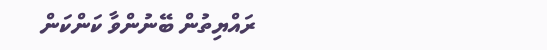ރައްޔިތުން ބޭނުންވާ ކަންކަން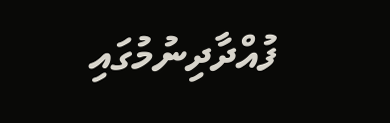ފުއްދާދިނުމުގައި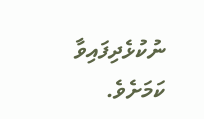ނުކުޅެދިފައިވާ ކަމަށެވެ.